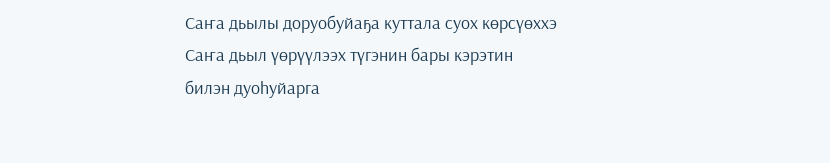Саҥа дьылы доруобуйаҕа куттала суох көрсүөххэ
Саҥа дьыл үөрүүлээх түгэнин бары кэрэтин билэн дуоһуйарга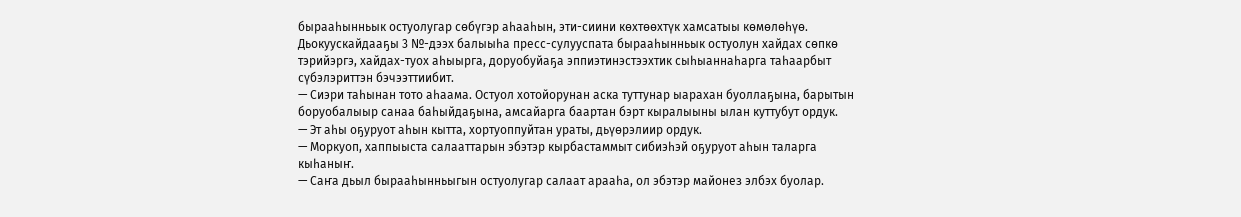бырааһынньык остуолугар сөбүгэр аһааһын, эти-сиини көхтөөхтүк хамсатыы көмөлөһүө. Дьокуускайдааҕы 3 №-дээх балыыһа пресс-сулууспата бырааһынньык остуолун хайдах сөпкө тэрийэргэ, хайдах-туох аһыырга, доруобуйаҕа эппиэтинэстээхтик сыһыаннаһарга таһаарбыт сүбэлэриттэн бэчээттиибит.
— Сиэри таһынан тото аһаама. Остуол хотойорунан аска туттунар ыарахан буоллаҕына, барытын боруобалыыр санаа баһыйдаҕына, амсайарга баартан бэрт кыралыыны ылан куттубут ордук.
— Эт аһы оҕуруот аһын кытта, хортуоппуйтан ураты, дьүөрэлиир ордук.
— Моркуоп, хаппыыста салааттарын эбэтэр кырбастаммыт сибиэһэй оҕуруот аһын таларга кыһаныҥ.
— Саҥа дьыл бырааһынньыгын остуолугар салаат арааһа, ол эбэтэр майонез элбэх буолар.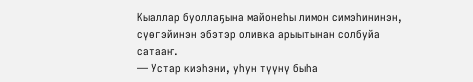Кыаллар буоллаҕына майонеһы лимон симэһининэн, сүөгэйинэн эбэтэр оливка арыытынан солбуйа сатааҥ.
— Устар киэһэни, уһун түүнү быһа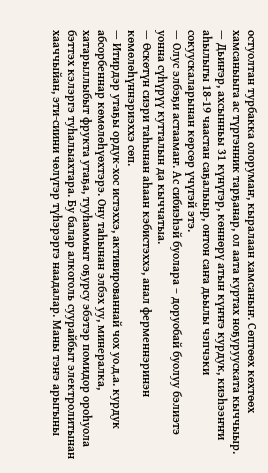остуолтан турбакка олорумаҥ, кыралаан хамсаныҥ. Сөптөөх көхтөөх хамсаныыга ас түргэнник тарҕанар, ол аата куртах ноҕурууската кыччыыр.
— Дьиҥэр, ахсынньы 31 күнүгэр, көннөрү атын күҥҥэ курдук, киэһээҥҥи аһылыгы 18-19 чаастан саҕалыыр, онтон саҥа дьылы чэпчэки сокуускаларынан көрсөр үчүгэй этэ.
— Олус элбэҕи астаамаҥ. Ас сибиэһэй буолара – доруобай буолуу бэлиэтэ уонна сүһүрүү кутталын да кыччатыа.
— Өскөтүн сиэри таһынан аһаан кэбистэххэ, анал ферменнэринэн көмөлөһүннэриэххэ сөп.
— Итирдэр утаҕы ордук-хос истэххэ, активированнай чох уо.д.а. курдук абсорбеннар көмөлөһүөхтэрэ. Ону таһынан элбэх уу, минералка, хатарыллыбыт фрукта утаҕа, тууһаммыт оҕурсу эбэтэр помидор ороһуола бэттэх кэлэргэ туһалыахтара. Бу балар алкоголь суурайбыт электролитынан хааччыйан, эти-сиини чөлүгэр түһэрэргэ наадалар. Маны тэҥэ арыгыны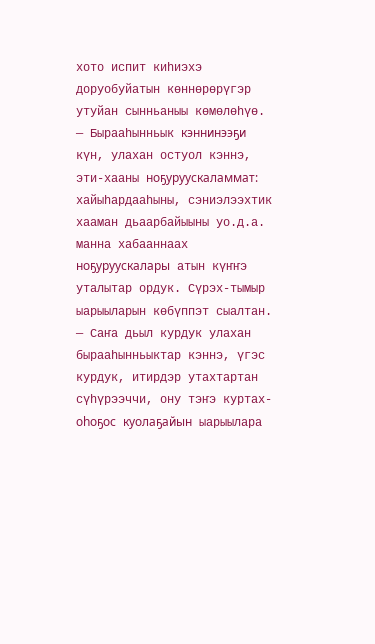хото испит киһиэхэ доруобуйатын көннөрөрүгэр утуйан сынньаныы көмөлөһүө.
— Бырааһынньык кэннинээҕи күн, улахан остуол кэннэ, эти-хааны ноҕуруускаламмат: хайыһардааһыны, сэниэлээхтик хааман дьаарбайыыны уо.д.а. манна хабааннаах ноҕуруускалары атын күҥҥэ уталытар ордук. Сүрэх-тымыр ыарыыларын көбүппэт сыалтан.
— Саҥа дьыл курдук улахан бырааһынньыктар кэннэ, үгэс курдук, итирдэр утахтартан сүһүрээччи, ону тэҥэ куртах-оһоҕос куолаҕайын ыарыылара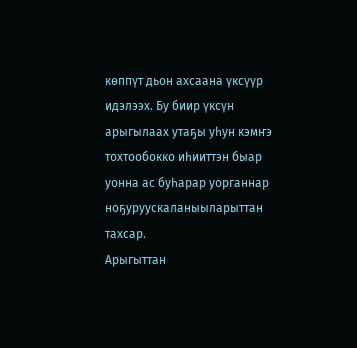көппүт дьон ахсаана үксүүр идэлээх. Бу биир үксүн арыгылаах утаҕы уһун кэмҥэ тохтообокко иһииттэн быар уонна ас буһарар уорганнар ноҕуруускаланыыларыттан тахсар.
Арыгыттан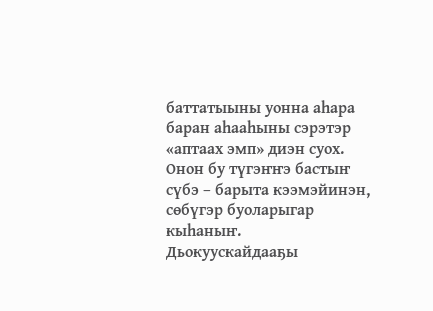баттатыыны уонна аһара баран аһааһыны сэрэтэр «аптаах эмп» диэн суох. Онон бу түгэҥҥэ бастыҥ сүбэ – барыта кээмэйинэн, сөбүгэр буоларыгар кыһаныҥ.
Дьокуускайдааҕы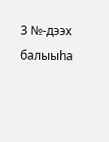3 №-дээх балыыһа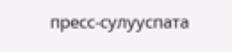пресс-сулууспата